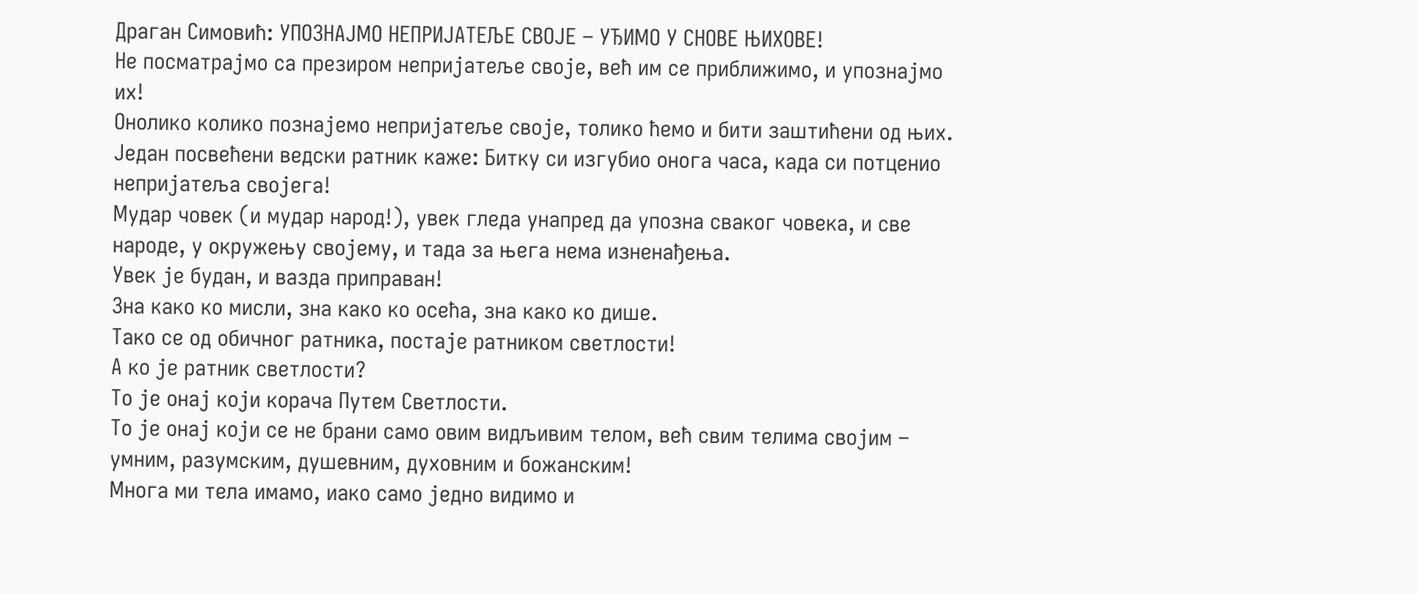Драган Симовић: УПОЗНАЈМО НЕПРИЈАТЕЉЕ СВОЈЕ – УЂИМО У СНОВЕ ЊИХОВЕ!
Не посматрајмо са презиром непријатеље своје, већ им се приближимо, и упознајмо их!
Онолико колико познајемо непријатеље своје, толико ћемо и бити заштићени од њих.
Један посвећени ведски ратник каже: Битку си изгубио онога часа, када си потценио непријатеља својега!
Мудар човек (и мудар народ!), увек гледа унапред да упозна сваког човека, и све народе, у окружењу својему, и тада за њега нема изненађења.
Увек је будан, и вазда приправан!
Зна како ко мисли, зна како ко осећа, зна како ко дише.
Тако се од обичног ратника, постаје ратником светлости!
А ко је ратник светлости?
То је онај који корача Путем Светлости.
То је онај који се не брани само овим видљивим телом, већ свим телима својим – умним, разумским, душевним, духовним и божанским!
Многа ми тела имамо, иако само једно видимо и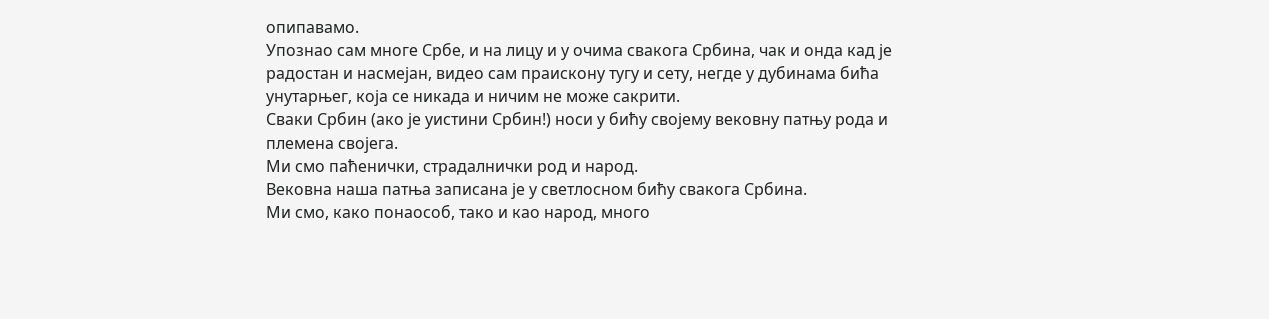опипавамо.
Упознао сам многе Србе, и на лицу и у очима свакога Србина, чак и онда кад је радостан и насмејан, видео сам праискону тугу и сету, негде у дубинама бића унутарњег, која се никада и ничим не може сакрити.
Сваки Србин (ако је уистини Србин!) носи у бићу својему вековну патњу рода и племена својега.
Ми смо паћенички, страдалнички род и народ.
Вековна наша патња записана је у светлосном бићу свакога Србина.
Ми смо, како понаособ, тако и као народ, много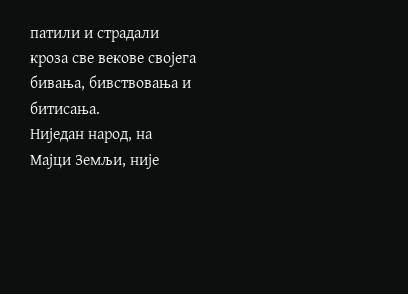патили и страдали кроза све векове својега бивања, бивствовања и битисања.
Ниједан народ, на Мајци Земљи, није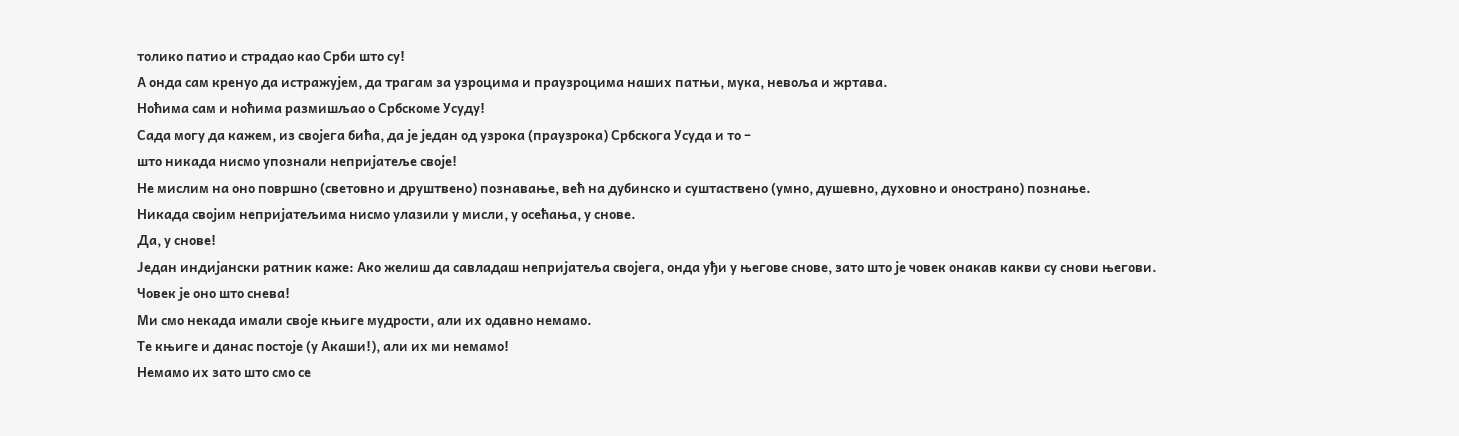толико патио и страдао као Срби што су!
А онда сам кренуо да истражујем, да трагам за узроцима и праузроцима наших патњи, мука, невоља и жртава.
Ноћима сам и ноћима размишљао о Србскоме Усуду!
Сада могу да кажем, из својега бића, да је један од узрока (праузрока) Србскога Усуда и то –
што никада нисмо упознали непријатеље своје!
Не мислим на оно површно (световно и друштвено) познавање, већ на дубинско и суштаствено (умно, душевно, духовно и онострано) познање.
Никада својим непријатељима нисмо улазили у мисли, у осећања, у снове.
Да, у снове!
Један индијански ратник каже: Ако желиш да савладаш непријатеља својега, онда уђи у његове снове, зато што је човек онакав какви су снови његови.
Човек је оно што снева!
Ми смо некада имали своје књиге мудрости, али их одавно немамо.
Те књиге и данас постоје (у Акаши!), али их ми немамо!
Немамо их зато што смо се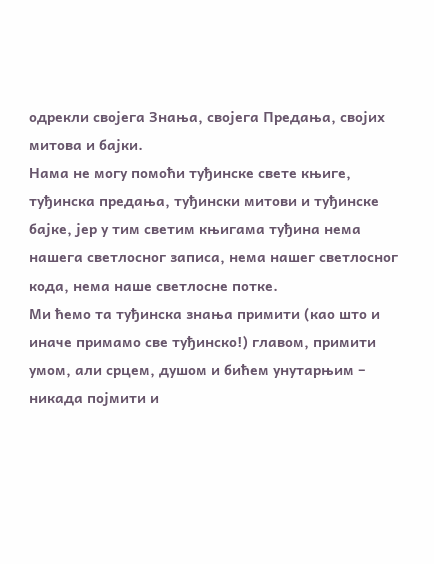одрекли својега Знања, својега Предања, својих митова и бајки.
Нама не могу помоћи туђинске свете књиге, туђинска предања, туђински митови и туђинске бајке, јер у тим светим књигама туђина нема нашега светлосног записа, нема нашег светлосног кода, нема наше светлосне потке.
Ми ћемо та туђинска знања примити (као што и иначе примамо све туђинско!) главом, примити умом, али срцем, душом и бићем унутарњим –
никада појмити и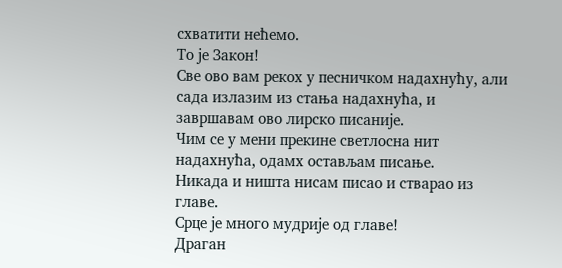схватити нећемо.
То је Закон!
Све ово вам рекох у песничком надахнућу, али сада излазим из стања надахнућа, и завршавам ово лирско писаније.
Чим се у мени прекине светлосна нит надахнућа, одамх остављам писање.
Никада и ништа нисам писао и стварао из главе.
Срце је много мудрије од главе!
Драган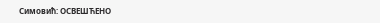Симовић: ОСВЕШЋЕНО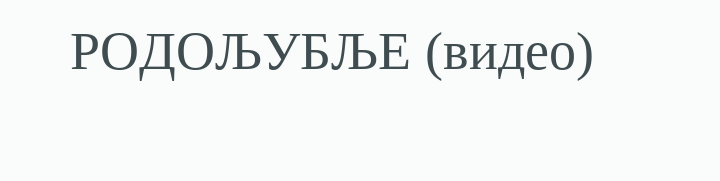РОДОЉУБЉЕ (видео)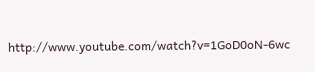http://www.youtube.com/watch?v=1GoD0oN-6wc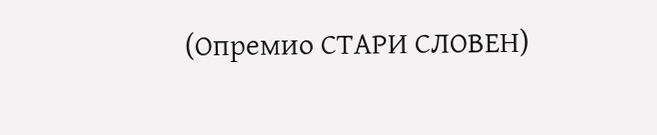(Опремио СТАРИ СЛОВЕН)